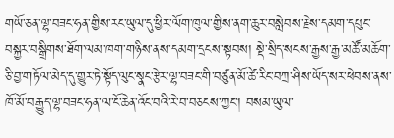གཡོ་ཅན་ལྷ་བཟང་ཧན་གྱིས་རང་ཡུལ་དུ་ཕྱིར་ལོག་ཁུལ་གྱིས་ནག་ཆུར་བསླེབས་རྗེས་དམག་དཔུང་བསྐྱར་བསྒྲིགས་ཐོག་ལམ་ཁག་གཉིས་ནས་དམག་དྲངས་སྟབས། སྡེ་སྲིད་སངས་རྒྱས་རྒྱ་མཚོ་མཆོག་ཅི་བྱ་གཏོལ་མེད་དུ་གྱུར་ཏེ་སྟོད་ལུང་སྣང་རྩེར་ལྷ་བཟང་གི་བཙུན་མོ་ཚེ་རིང་བཀྲ་ཤིས་ཡོད་སར་ཕེབས་ནས་ཁོ་མོ་བརྒྱུད་ལྷ་བཟང་ཧན་ལ་ངོ་ཆེན་འོང་བའི་རེ་བ་བཅངས་ཀྱང་། བསམ་ཡུལ་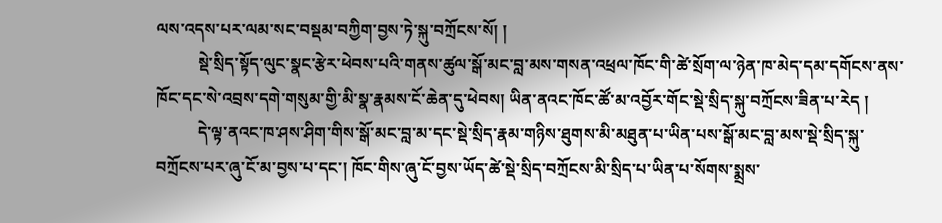ལས་འདས་པར་ལམ་སང་བསྡམ་བཀྱིག་བྱས་ཏེ་སྐུ་བཀྲོངས་སོ། །
          སྡེ་སྲིད་སྟོད་ལུང་སྣང་རྩེར་ཕེབས་པའི་གནས་ཚུལ་སྒོ་མང་བླ་མས་གསན་འཕྲལ་ཁོང་གི་ཚེ་སྲོག་ལ་ཉེན་ཁ་མེད་དམ་དགོངས་ནས་ཁོང་དང་སེ་འབྲས་དགེ་གསུམ་གྱི་མི་སྣ་རྣམས་ངོ་ཆེན་དུ་ཕེབས། ཡིན་ནའང་ཁོང་ཚོ་མ་འབྱོར་གོང་སྡེ་སྲིད་སྐུ་བཀྲོངས་ཟིན་པ་རེད །
          དེ་ལྟ་ནའང་ཁ་ཤས་ཤིག་གིས་སྒོ་མང་བླ་མ་དང་སྡེ་སྲིད་རྣམ་གཉིས་ཐུགས་མི་མཐུན་པ་ཡིན་པས་སྒོ་མང་བླ་མས་སྡེ་སྲིད་སྐུ་བཀྲོངས་པར་ཞུ་ངོ་མ་བྱས་པ་དང་། ཁོང་གིས་ཞུ་ངོ་བྱས་ཡོད་ཚེ་སྡེ་སྲིད་བཀྲོངས་མི་སྲིད་པ་ཡིན་པ་སོགས་སྨྲས་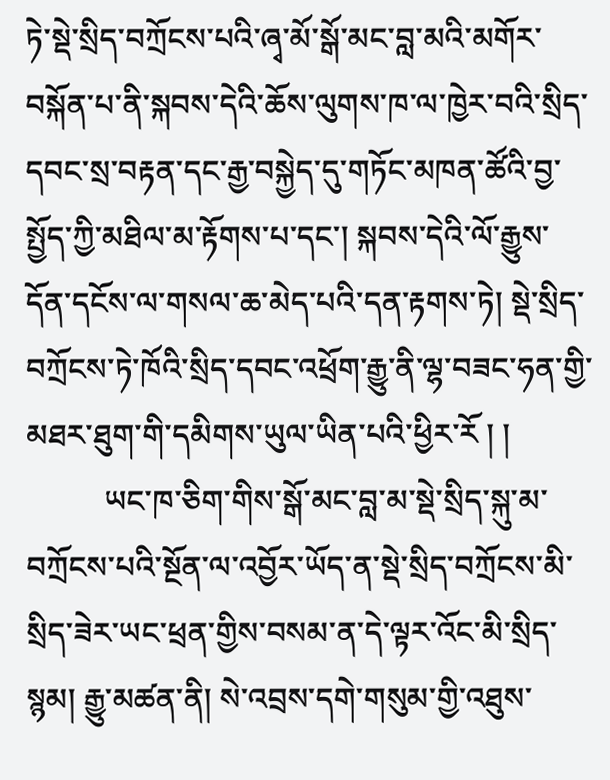ཏེ་སྡེ་སྲིད་བཀྲོངས་པའི་ཞྭ་མོ་སྒོ་མང་བླ་མའི་མགོར་བསྐོན་པ་ནི་སྐབས་དེའི་ཆོས་ལུགས་ཁ་ལ་ཁྱེར་བའི་སྲིད་དབང་སྲ་བརྟན་དང་རྒྱ་བསྐྱེད་དུ་གཏོང་མཁན་ཚོའི་བྱ་སྤྱོད་ཀྱི་མཐིལ་མ་རྟོགས་པ་དང་། སྐབས་དེའི་ལོ་རྒྱུས་དོན་དངོས་ལ་གསལ་ཆ་མེད་པའི་དན་རྟགས་ཏེ། སྡེ་སྲིད་བཀྲོངས་ཏེ་ཁོའི་སྲིད་དབང་འཕྲོག་རྒྱུ་ནི་ལྷ་བཟང་ཧན་གྱི་མཐར་ཐུག་གི་དམིགས་ཡུལ་ཡིན་པའི་ཕྱིར་རོ ། །
          ཡང་ཁ་ཅིག་གིས་སྒོ་མང་བླ་མ་སྡེ་སྲིད་སྐུ་མ་བཀྲོངས་པའི་སྔོན་ལ་འབྱོར་ཡོད་ན་སྡེ་སྲིད་བཀྲོངས་མི་སྲིད་ཟེར་ཡང་ཕྲན་གྱིས་བསམ་ན་དེ་ལྟར་འོང་མི་སྲིད་སྙམ། རྒྱུ་མཚན་ནི། སེ་འབྲས་དགེ་གསུམ་གྱི་འཐུས་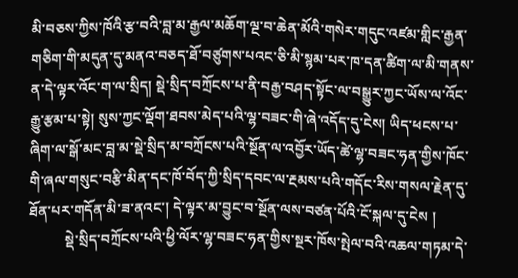མི་བཅས་ཀྱིས་ཁོའི་རྩ་བའི་བླ་མ་རྒྱལ་མཆོག་ལྔ་བ་ཆེན་མོའི་གསེར་གདུང་འཛམ་གླིང་རྒྱན་གཅིག་གི་མདུན་དུ་མནའ་བཅད་ཐོ་བཙུགས་པའང་ཅི་མི་སྙམ་པར་ཁ་དན་ཚིག་ལ་མི་གནས་ན་དེ་ལྟར་འོང་ག་ལ་སྲིད། སྡེ་སྲིད་བཀྲོངས་པ་ནི་བརྒྱ་བཤད་སྟོང་ལ་བསྒྱུར་ཀྱང་ཡོས་ལ་འོང་རྒྱུ་རྩམ་པ་སྟེ། སུས་ཀྱང་ལྡོག་ཐབས་མེད་པའི་ལྷ་བཟང་གི་ཞེ་འདོད་དུ་ངེས། ཡིད་ཕངས་པ་ཞིག་ལ་སྒོ་མང་བླ་མ་སྡེ་སྲིད་མ་བཀྲོངས་པའི་སྔོན་ལ་འབྱོར་ཡོད་ཚེ་ལྷ་བཟང་ཧན་གྱིས་ཁོང་གི་ཞལ་གསུང་བརྩི་མིན་དང་ཁོ་བོད་ཀྱི་སྲིད་དབང་ལ་རྔམས་པའི་གདོང་རིས་གསལ་རྗེན་དུ་ཐོན་པར་གདོན་མི་ཟ་ནའང་། དེ་ལྟར་མ་བྱུང་བ་སྔོན་ལས་བཙན་པོའི་ངོ་སྐལ་དུ་ངེས །
          སྡེ་སྲིད་བཀྲོངས་པའི་ཕྱི་ལོར་ལྷ་བཟང་ཧན་གྱིས་སྔར་ཁོས་སྤེལ་བའི་འཆལ་གཏམ་དེ་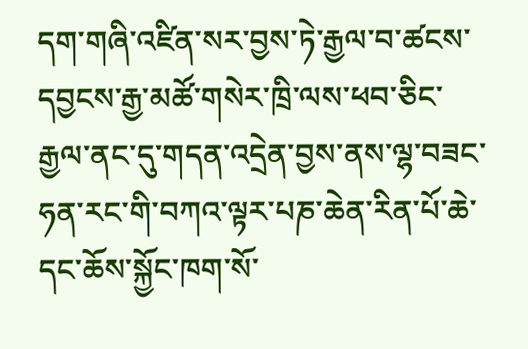དག་གཞི་འཛིན་སར་བྱས་ཏེ་རྒྱལ་བ་ཚངས་དབྱངས་རྒྱ་མཚོ་གསེར་ཁྲི་ལས་ཕབ་ཅིང་རྒྱལ་ནང་དུ་གདན་འདྲེན་བྱས་ནས་ལྷ་བཟང་ཧན་རང་གི་བཀའ་ལྟར་པཎ་ཆེན་རིན་པོ་ཆེ་དང་ཆོས་སྐྱོང་ཁག་སོ་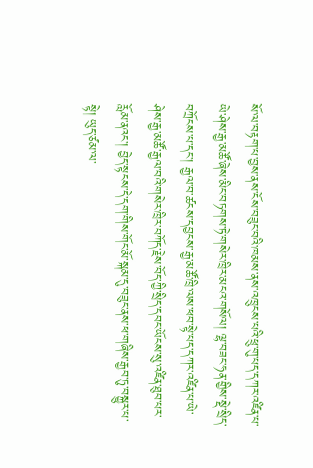སོ་ལ་བརྟག་པ་བྱས་ནས་ངོས་བཟུང་བའི་ཁམས་ནས་འཁྲུངས་པའི་ཕྲུ་གུ་པད་དཀར་འཛིན་པ་ཡེ་ཤེས་རྒྱ་མཚོ་ཞེས་མིང་བཏགས་ཏེ་གསེར་ཁྲིར་མངའ་གསོལ། ལྷ་བཟང་ཧན་གྱིས་སྡེ་སྲིད་བཀྲོངས་པ་དང་། རྒྱལ་བ་ཚངས་དབྱངས་རྒྱ་མཚོ་ཁྲི་ལས་ཕབ་སྟེ་པད་དཀར་འཛིན་པ་ཡེ་ཤེས་རྒྱ་མཚོ་རྒྱལ་བའི་གསེར་ཁྲིར་བཀོད་རྗེས་བོད་ཀྱི་སྲིད་དབང་ཡོངས་སུ་འཛིན་ཐུབ་པར་རློམ་ནའང་། བྱེད་སྟངས་དེ་དག་གིས་གོང་མོ་སྐམ་དུ་བཟུང་ནས་ཕ་གཞིས་རྒྱབ་ཏུ་བསྐྱུར་པ་སྟེ། ཡུད་ཙམ་ལ་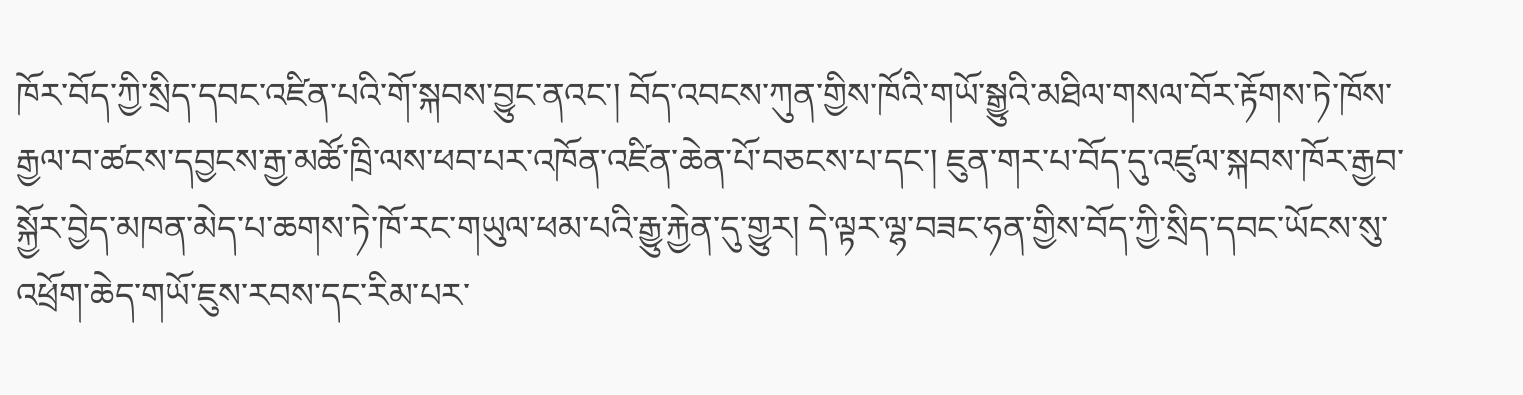ཁོར་བོད་ཀྱི་སྲིད་དབང་འཛིན་པའི་གོ་སྐབས་བྱུང་ནའང་། བོད་འབངས་ཀུན་གྱིས་ཁོའི་གཡོ་སྒྱུའི་མཐིལ་གསལ་བོར་རྟོགས་ཏེ་ཁོས་རྒྱལ་བ་ཚངས་དབྱངས་རྒྱ་མཚོ་ཁྲི་ལས་ཕབ་པར་འཁོན་འཛིན་ཆེན་པོ་བཅངས་པ་དང་། ཇུན་གར་པ་བོད་དུ་འཛུལ་སྐབས་ཁོར་རྒྱབ་སྐྱོར་བྱེད་མཁན་མེད་པ་ཆགས་ཏེ་ཁོ་རང་གཡུལ་ཕམ་པའི་རྒྱུ་རྐྱེན་དུ་གྱུར། དེ་ལྟར་ལྷ་བཟང་ཧན་གྱིས་བོད་ཀྱི་སྲིད་དབང་ཡོངས་སུ་འཕྲོག་ཆེད་གཡོ་ཇུས་རབས་དང་རིམ་པར་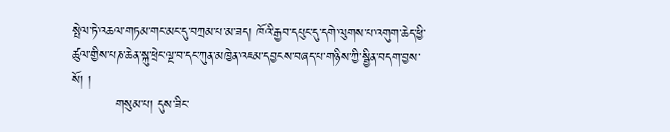སྤེལ་ཏེ་འཆལ་གཏམ་གང་མང་དུ་བཀྲམ་པ་མ་ཟད། ཁོའི་རྒྱབ་དཔུང་དུ་དགེ་ལུགས་པ་འགུག་ཆེད་ཕྱི་ཚུལ་གྱིས་པཎ་ཆེན་སྐུ་ཕྲེང་ལྔ་བ་དང་ཀུན་མཁྱེན་འཇམ་དབྱངས་བཞད་པ་གཉིས་ཀྱི་སྦྱིན་བདག་བྱས་སོ། །
          གསུམ་པ། དུས་ཟིང་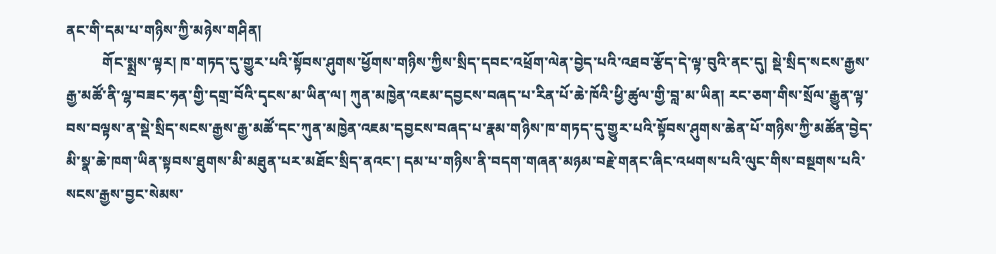ནང་གི་དམ་པ་གཉིས་ཀྱི་མཉེས་གཤིན།
          གོང་སྨྲས་ལྟར། ཁ་གཏད་དུ་གྱུར་པའི་སྟོབས་ཤུགས་ཕྱོགས་གཉིས་ཀྱིས་སྲིད་དབང་འཕྲོག་ལེན་བྱེད་པའི་འཐབ་རྩོད་དེ་ལྟ་བུའི་ནང་དུ། སྡེ་སྲིད་སངས་རྒྱས་རྒྱ་མཚོ་ནི་ལྷ་བཟང་ཧན་གྱི་དགྲ་བོའི་དྭངས་མ་ཡིན་ལ། ཀུན་མཁྱེན་འཇམ་དབྱངས་བཞད་པ་རིན་པོ་ཆེ་ཁོའི་ཕྱི་ཚུལ་གྱི་བླ་མ་ཡིན། རང་ཅག་གིས་སྲོལ་རྒྱུན་ལྟ་བས་བལྟས་ན་སྡེ་སྲིད་སངས་རྒྱས་རྒྱ་མཚོ་དང་ཀུན་མཁྱེན་འཇམ་དབྱངས་བཞད་པ་རྣམ་གཉིས་ཁ་གཏད་དུ་གྱུར་པའི་སྟོབས་ཤུགས་ཆེན་པོ་གཉིས་ཀྱི་མཚོན་བྱེད་མི་སྣ་ཆེ་ཁག་ཡིན་སྟབས་ཐུགས་མི་མཐུན་པར་མཐོང་སྲིད་ནའང་། དམ་པ་གཉིས་ནི་བདག་གཞན་མཉམ་བརྗེ་གནང་ཞིང་འཕགས་པའི་ལུང་གིས་བསྔགས་པའི་སངས་རྒྱས་བྱང་སེམས་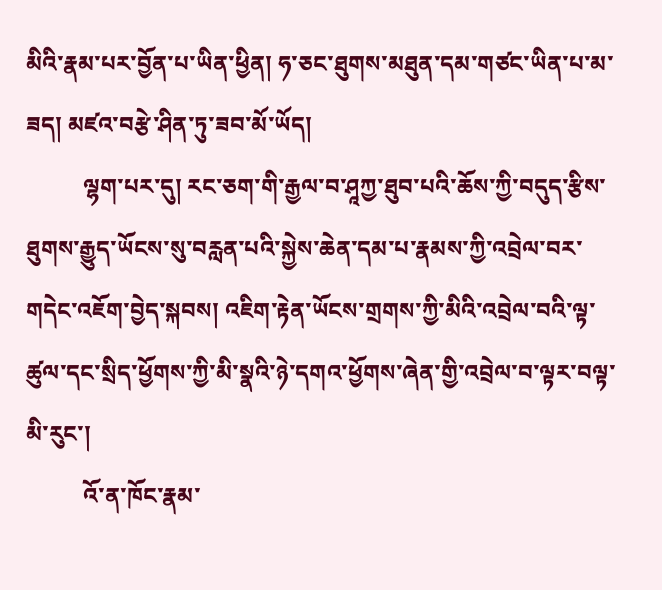མིའི་རྣམ་པར་བྱོན་པ་ཡིན་ཕྱིན། ཧ་ཅང་ཐུགས་མཐུན་དམ་གཙང་ཡིན་པ་མ་ཟད། མཛའ་བརྩེ་ཤིན་ཏུ་ཟབ་མོ་ཡོད།
          ལྷག་པར་དུ། རང་ཅག་གི་རྒྱལ་བ་ཤཱཀྱ་ཐུབ་པའི་ཆོས་ཀྱི་བདུད་རྩིས་ཐུགས་རྒྱུད་ཡོངས་སུ་བརླན་པའི་སྐྱེས་ཆེན་དམ་པ་རྣམས་ཀྱི་འབྲེལ་བར་གདེང་འཇོག་བྱེད་སྐབས། འཇིག་རྟེན་ཡོངས་གྲགས་ཀྱི་མིའི་འབྲེལ་བའི་ལྟ་ཚུལ་དང་སྲིད་ཕྱོགས་ཀྱི་མི་སྣའི་ཉེ་དགའ་ཕྱོགས་ཞེན་གྱི་འབྲེལ་བ་ལྟར་བལྟ་མི་རུང་།
          འོ་ན་ཁོང་རྣམ་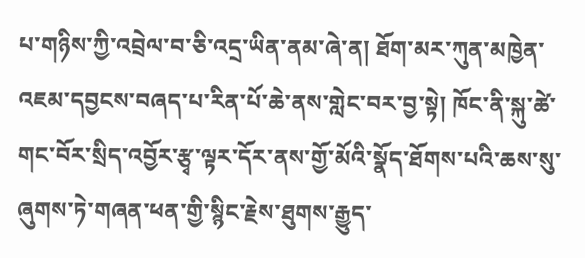པ་གཉིས་ཀྱི་འབྲེལ་བ་ཅི་འདྲ་ཡིན་ནམ་ཞེ་ན། ཐོག་མར་ཀུན་མཁྱེན་འཇམ་དབྱངས་བཞད་པ་རིན་པོ་ཆེ་ནས་གླེང་བར་བྱ་སྟེ། ཁོང་ནི་སྐུ་ཚེ་གང་བོར་སྲིད་འབྱོར་རྩྭ་ལྟར་དོར་ནས་གྱོ་མོའི་སྣོད་ཐོགས་པའི་ཆས་སུ་ཞུགས་ཏེ་གཞན་ཕན་གྱི་སྙིང་རྗེས་ཐུགས་རྒྱུད་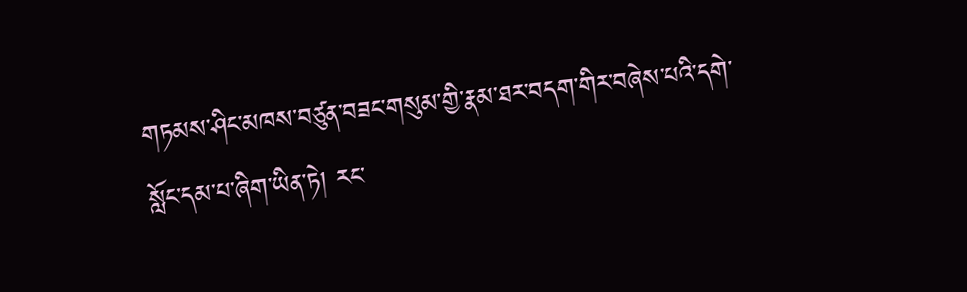གཏམས་ཤིང་མཁས་བཙུན་བཟང་གསུམ་གྱི་རྣམ་ཐར་བདག་གིར་བཞེས་པའི་དགེ་སློང་དམ་པ་ཞིག་ཡིན་ཏེ། རང་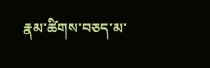རྣམ་ཚིགས་བཅད་མ་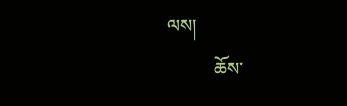ལས།
          ཆོས་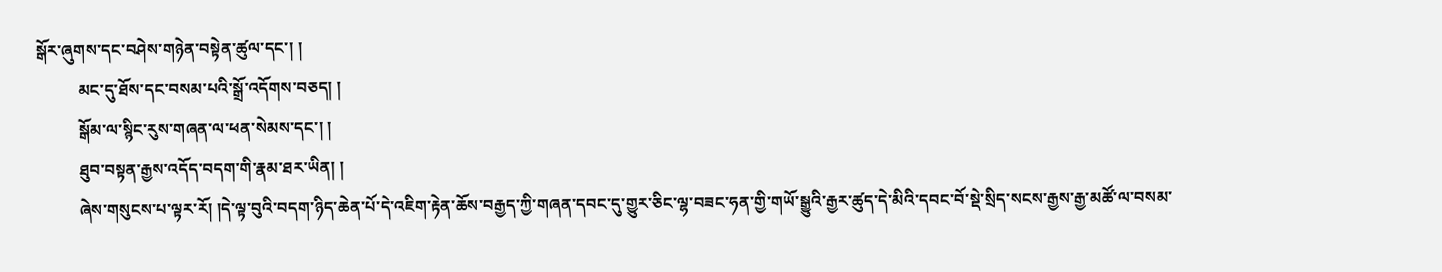སྒོར་ཞུགས་དང་བཤེས་གཉེན་བསྟེན་ཚུལ་དང་། །
          མང་དུ་ཐོས་དང་བསམ་པའི་སྒྲོ་འདོགས་བཅད། །
          སྒོམ་ལ་སྙིང་རུས་གཞན་ལ་ཕན་སེམས་དང་། །
          ཐུབ་བསྟན་རྒྱས་འདོད་བདག་གི་རྣམ་ཐར་ཡིན། །
          ཞེས་གསུངས་པ་ལྟར་རོ། །དེ་ལྟ་བུའི་བདག་ཉིད་ཆེན་པོ་དེ་འཇིག་རྟེན་ཆོས་བརྒྱད་ཀྱི་གཞན་དབང་དུ་གྱུར་ཅིང་ལྷ་བཟང་ཧན་གྱི་གཡོ་སྒྱུའི་རྒྱར་ཚུད་དེ་མིའི་དབང་བོ་སྡེ་སྲིད་སངས་རྒྱས་རྒྱ་མཚོ་ལ་བསམ་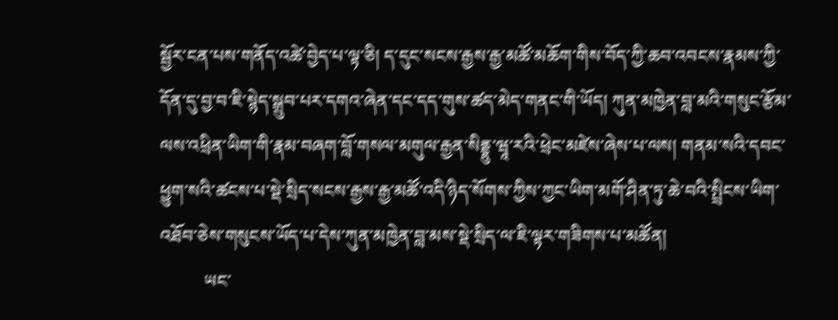སྦྱོར་ངན་པས་གནོད་འཚེ་བྱེད་པ་ལྟ་ཅི། ད་དུང་སངས་རྒྱས་རྒྱ་མཚོ་མཆོག་གིས་བོད་ཀྱི་ཆབ་འབངས་རྣམས་ཀྱི་དོན་དུ་བྱ་བ་ཇི་སྙེད་སྒྲུབ་པར་དགའ་ཞེན་དང་དད་གུས་ཚད་མེད་གནང་གི་ཡོད། ཀུན་མཁྱེན་བླ་མའི་གསུང་རྩོམ་ལས་འཕྲིན་ཡིག་གི་རྣམ་བཞག་བློ་གསལ་མགུལ་རྒྱན་སིནྡྷུ་ཝཱ་རའི་ཕྲེང་མཛེས་ཞེས་པ་ལས། གནམ་སའི་དབང་ཕྱུག་སའི་ཚངས་པ་སྡེ་སྲིད་སངས་རྒྱས་རྒྱ་མཚོ་འདི་ཉིད་སོགས་ཀྱིས་ཀྱང་ཡིག་མགོ་ཤིན་ཏུ་ཆེ་བའི་སྤྲིངས་ཡིག་འཐོབ་ཅེས་གསུངས་ཡོད་པ་དེས་ཀུན་མཁྱེན་བླ་མས་སྡེ་སྲིད་ལ་ཇི་ལྟར་གཟིགས་པ་མཚོན།
          ཡང་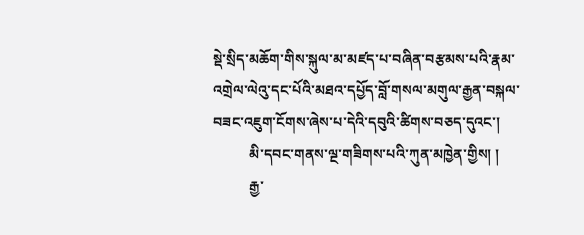སྡེ་སྲིད་མཆོག་གིས་སྐུལ་མ་མཛད་པ་བཞིན་བརྩམས་པའི་རྣམ་འགྲེལ་ལེའུ་དང་པོའི་མཐའ་དཔྱོད་བློ་གསལ་མགུལ་རྒྱན་བསྐལ་བཟང་འཇུག་ངོགས་ཞེས་པ་དེའི་དབུའི་ཚིགས་བཅད་དུའང་།
          མི་དབང་གནས་ལྔ་གཟིགས་པའི་ཀུན་མཁྱེན་གྱིས། །
          རྒྱ་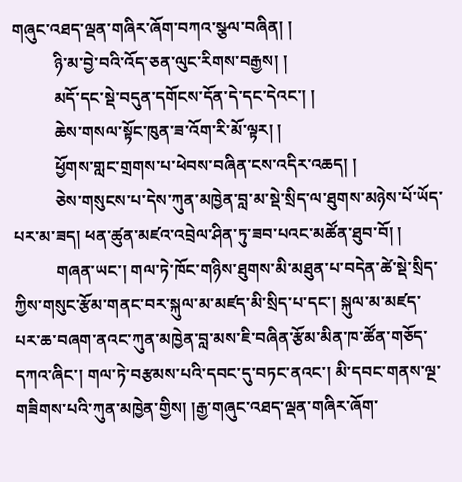གཞུང་འཐད་ལྡན་གཞིར་ཞོག་བཀའ་སྩལ་བཞིན། །
          ཉི་མ་བྱེ་བའི་འོད་ཅན་ལུང་རིགས་བརྒྱས། །
          མདོ་དང་སྡེ་བདུན་དགོངས་དོན་དེ་དང་དེའང་། །
          ཆེས་གསལ་སྟོང་ཁུན་ཟ་འོག་རི་མོ་ལྟར། །
          ཕྱོགས་གླང་གྲགས་པ་ཕེབས་བཞིན་ངས་འདིར་འཆད། །
          ཅེས་གསུངས་པ་དེས་ཀུན་མཁྱེན་བླ་མ་སྡེ་སྲིད་ལ་ཐུགས་མཉེས་པོ་ཡོད་པར་མ་ཟད། ཕན་ཚུན་མཛའ་འབྲེལ་ཤིན་ཏུ་ཟབ་པའང་མཚོན་ཐུབ་བོ། །
          གཞན་ཡང་། གལ་ཏེ་ཁོང་གཉིས་ཐུགས་མི་མཐུན་པ་བདེན་ཚེ་སྡེ་སྲིད་ཀྱིས་གསུང་རྩོམ་གནང་བར་སྐུལ་མ་མཛད་མི་སྲིད་པ་དང་། སྐུལ་མ་མཛད་པར་ཆ་བཞག་ནའང་ཀུན་མཁྱེན་བླ་མས་ཇི་བཞིན་རྩོམ་མིན་ཁ་ཚོན་གཅོད་དཀའ་ཞིང་། གལ་ཏེ་བརྩམས་པའི་དབང་དུ་བཏང་ནའང་། མི་དབང་གནས་ལྔ་གཟིགས་པའི་ཀུན་མཁྱེན་གྱིས། །རྒྱ་གཞུང་འཐད་ལྡན་གཞིར་ཞོག་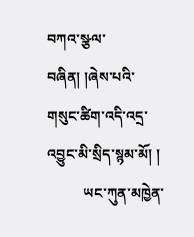བཀའ་སྩལ་བཞིན། །ཞེས་པའི་གསུང་ཚིག་འདི་འདྲ་འབྱུང་མི་སྲིད་སྙམ་མོ། །
          ཡང་ཀུན་མཁྱེན་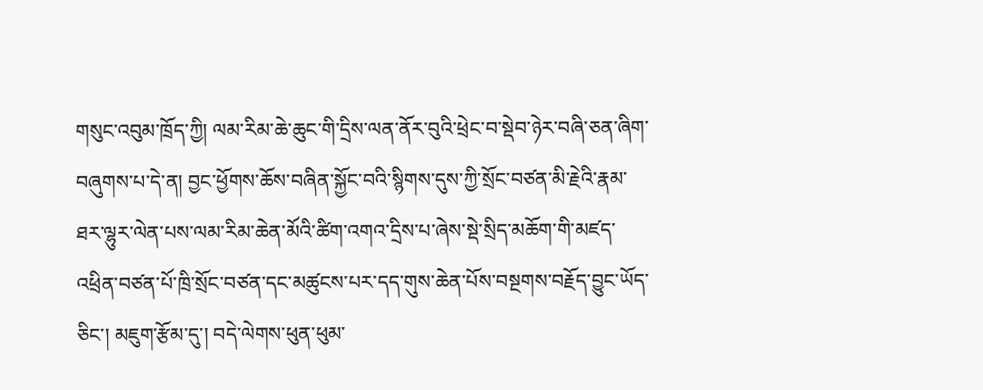གསུང་འབུམ་ཁྲོད་ཀྱི། ལམ་རིམ་ཆེ་ཆུང་གི་དྲིས་ལན་ནོར་བུའི་ཕྲེང་བ་སྡེབ་ཉེར་བཞི་ཅན་ཞིག་བཞུགས་པ་དེ་ན། བྱང་ཕྱོགས་ཆོས་བཞིན་སྐྱོང་བའི་སྙིགས་དུས་ཀྱི་སྲོང་བཙན་མི་རྗེའི་རྣམ་ཐར་ལྷུར་ལེན་པས་ལམ་རིམ་ཆེན་མོའི་ཚིག་འགའ་དྲིས་པ་ཞེས་སྡེ་སྲིད་མཆོག་གི་མཛད་འཕྲིན་བཙན་པོ་ཁྲི་སྲོང་བཙན་དང་མཚུངས་པར་དད་གུས་ཆེན་པོས་བསྔགས་བརྗོད་བྱུང་ཡོད་ཅིང་། མཇུག་རྩོམ་དུ་། བདེ་ལེགས་ཕུན་ཕུམ་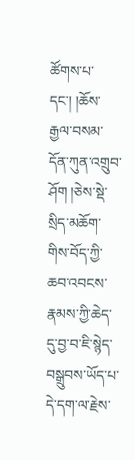ཚོགས་པ་དང་། །ཆོས་རྒྱལ་བསམ་དོན་ཀུན་འགྲུབ་ཤོག །ཅེས་སྡེ་སྲིད་མཆོག་གིས་བོད་ཀྱི་ཆབ་འབངས་རྣམས་ཀྱི་ཆེད་དུ་བྱ་བ་ཇི་སྙེད་བསྒྲུབས་ཡོད་པ་དེ་དག་ལ་རྗེས་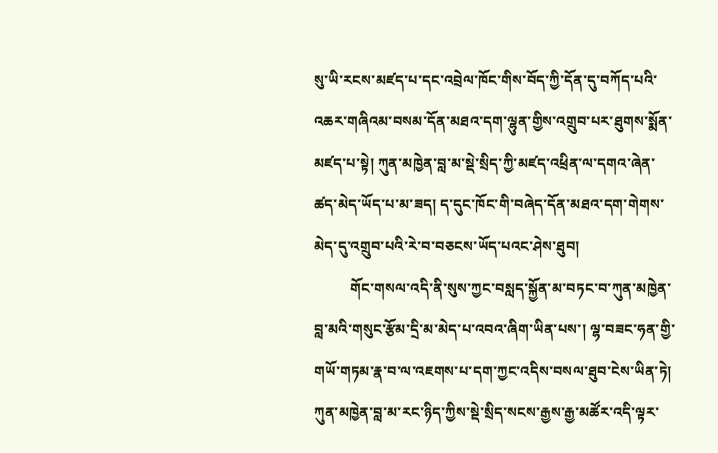སུ་ཡི་རངས་མཛད་པ་དང་འབྲེལ་ཁོང་གིས་བོད་ཀྱི་དོན་དུ་བཀོད་པའི་འཆར་གཞིའམ་བསམ་དོན་མཐའ་དག་ལྷུན་གྱིས་འགྲུབ་པར་ཐུགས་སྨོན་མཛད་པ་སྟེ། ཀུན་མཁྱེན་བླ་མ་སྡེ་སྲིད་ཀྱི་མཛད་འཕྲིན་ལ་དགའ་ཞེན་ཚད་མེད་ཡོད་པ་མ་ཟད། ད་དུང་ཁོང་གི་བཞེད་དོན་མཐའ་དག་གེགས་མེད་དུ་འགྲུབ་པའི་རེ་བ་བཅངས་ཡོད་པའང་ཤེས་ཐུབ།
          གོང་གསལ་འདི་ནི་སུས་ཀྱང་བསླད་སྐྱོན་མ་བཏང་བ་ཀུན་མཁྱེན་བླ་མའི་གསུང་རྩོམ་དྲི་མ་མེད་པ་འབའ་ཞིག་ཡིན་པས་། ལྷ་བཟང་ཧན་གྱི་གཡོ་གཏམ་རྣ་བ་ལ་འཇགས་པ་དག་ཀྱང་འདིས་བསལ་ཐུབ་ངེས་ཡིན་ཏེ། ཀུན་མཁྱེན་བླ་མ་རང་ཉིད་ཀྱིས་སྡེ་སྲིད་སངས་རྒྱས་རྒྱ་མཚོར་འདི་ལྟར་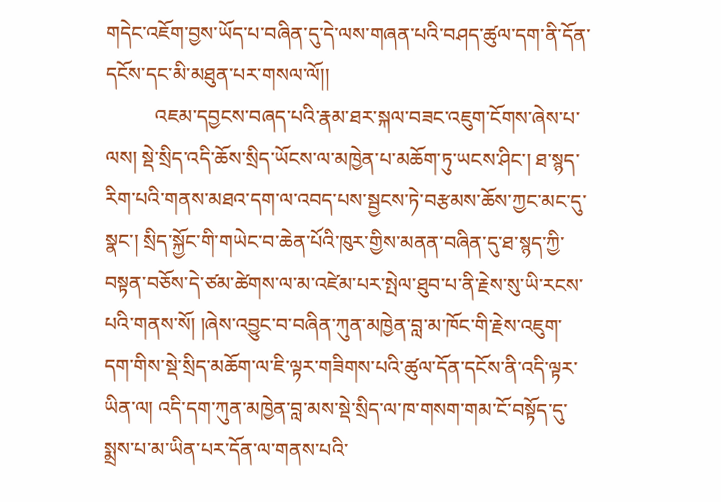གདེང་འཇོག་བྱས་ཡོད་པ་བཞིན་དུ་དེ་ལས་གཞན་པའི་བཤད་ཚུལ་དག་ནི་དོན་དངོས་དང་མི་མཐུན་པར་གསལ་ལོ།།
          འཇམ་དབྱངས་བཞད་པའི་རྣམ་ཐར་སྐལ་བཟང་འཇུག་ངོགས་ཞེས་པ་ལས། སྡེ་སྲིད་འདི་ཆོས་སྲིད་ཡོངས་ལ་མཁྱེན་པ་མཆོག་ཏུ་ཡངས་ཤིང་། ཐ་སྙད་རིག་པའི་གནས་མཐའ་དག་ལ་འབད་པས་སྦྱངས་ཏེ་བརྩམས་ཆོས་ཀྱང་མང་དུ་སྣང་། སྲིད་སྐྱོང་གི་གཡེང་བ་ཆེན་པོའི་ཁུར་གྱིས་མནན་བཞིན་དུ་ཐ་སྙད་ཀྱི་བསྟན་བཅོས་དེ་ཙམ་ཚེགས་ལ་མ་འཛེམ་པར་སྤེལ་ཐུབ་པ་ནི་རྗེས་སུ་ཡི་རངས་པའི་གནས་སོ། །ཞེས་འབྱུང་བ་བཞིན་ཀུན་མཁྱེན་བླ་མ་ཁོང་གི་རྗེས་འཇུག་དག་གིས་སྡེ་སྲིད་མཆོག་ལ་ཇི་ལྟར་གཟིགས་པའི་ཚུལ་དོན་དངོས་ནི་འདི་ལྟར་ཡིན་ལ། འདི་དག་ཀུན་མཁྱེན་བླ་མས་སྡེ་སྲིད་ལ་ཁ་གསག་གམ་ངོ་བསྟོད་དུ་སྨྲས་པ་མ་ཡིན་པར་དོན་ལ་གནས་པའི་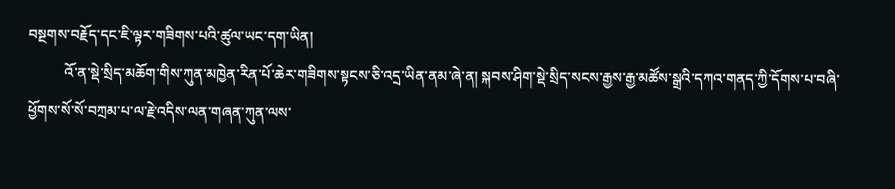བསྔགས་བརྗོད་དང་ཇི་ལྟར་གཟིགས་པའི་ཚུལ་ཡང་དག་ཡིན།
          འོ་ན་སྡེ་སྲིད་མཆོག་གིས་ཀུན་མཁྱེན་རིན་པོ་ཆེར་གཟིགས་སྟངས་ཅི་འདྲ་ཡིན་ནམ་ཞེ་ན། སྐབས་ཤིག་སྡེ་སྲིད་སངས་རྒྱས་རྒྱ་མཚོས་སྒྲའི་དཀའ་གནད་ཀྱི་དོགས་པ་བཞི་ཕྱོགས་སོ་སོ་བཀྲམ་པ་ལ་རྗེ་འདིས་ལན་གཞན་ཀུན་ལས་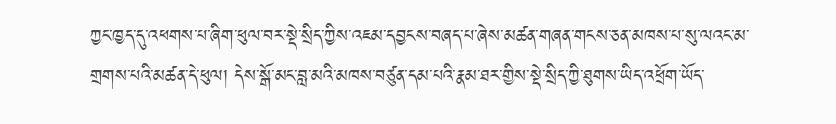ཀྱང་ཁྱད་དུ་འཕགས་པ་ཞིག་ཕུལ་བར་སྡེ་སྲིད་ཀྱིས་འཇམ་དབྱངས་བཞད་པ་ཞེས་མཚན་གཞན་གངས་ཅན་མཁས་པ་སུ་ལའང་མ་གྲགས་པའི་མཚན་དེ་ཕུལ། དེས་སྒོ་མང་བླ་མའི་མཁས་བཙུན་དམ་པའི་རྣམ་ཐར་གྱིས་སྡེ་སྲིད་ཀྱི་ཐུགས་ཡིད་འཕྲོག་ཡོད་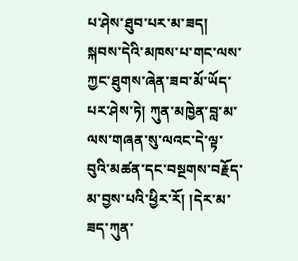པ་ཤེས་ཐུབ་པར་མ་ཟད། སྐབས་དེའི་མཁས་པ་གང་ལས་ཀྱང་ཐུགས་ཞེན་ཟབ་མོ་ཡོད་པར་ཤེས་ཏེ། ཀུན་མཁྱེན་བླ་མ་ལས་གཞན་སུ་ལའང་དེ་ལྟ་བུའི་མཚན་དང་བསྔགས་བརྗོད་མ་བྱས་པའི་ཕྱིར་རོ། །དེར་མ་ཟད་ཀུན་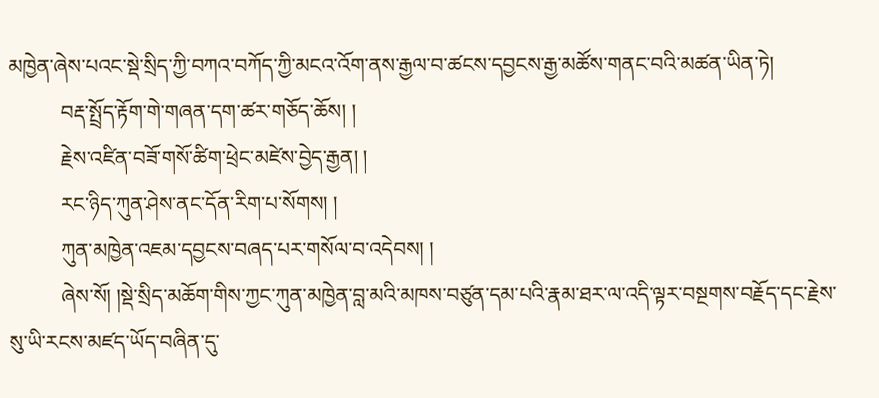མཁྱེན་ཞེས་པའང་སྡེ་སྲིད་ཀྱི་བཀའ་བཀོད་ཀྱི་མངའ་འོག་ནས་རྒྱལ་བ་ཚངས་དབྱངས་རྒྱ་མཚོས་གནང་བའི་མཚན་ཡིན་ཏེ།
          བརྡ་སྤྲོད་རྟོག་གེ་གཞན་དག་ཚར་གཅོད་ཆོས། །
          རྗེས་འཛིན་བཟོ་གསོ་ཚིག་ཕྲེང་མཛེས་བྱེད་རྒྱན། །
          རང་ཉིད་ཀུན་ཤེས་ནང་དོན་རིག་པ་སོགས། །
          ཀུན་མཁྱེན་འཇམ་དབྱངས་བཞད་པར་གསོལ་བ་འདེབས། །
          ཞེས་སོ། །སྡེ་སྲིད་མཆོག་གིས་ཀྱང་ཀུན་མཁྱེན་བླ་མའི་མཁས་བཙུན་དམ་པའི་རྣམ་ཐར་ལ་འདི་ལྟར་བསྔགས་བརྗོད་དང་རྗེས་སུ་ཡི་རངས་མཛད་ཡོད་བཞིན་དུ་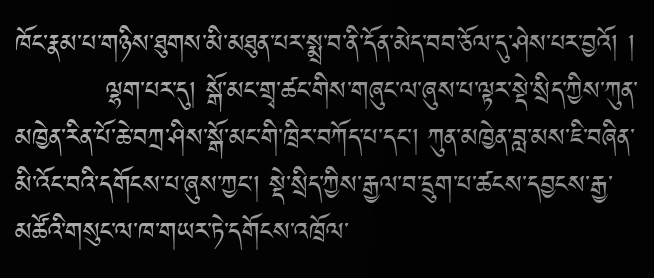ཁོང་རྣམ་པ་གཉིས་ཐུགས་མི་མཐུན་པར་སྨྲ་བ་ནི་དོན་མེད་བབ་ཅོལ་དུ་ཤེས་པར་བྱའོ། །
          ལྷག་པར་དུ། སྒོ་མང་གྲྭ་ཚང་གིས་གཞུང་ལ་ཞུས་པ་ལྟར་སྡེ་སྲིད་ཀྱིས་ཀུན་མཁྱེན་རིན་པོ་ཆེ་བཀྲ་ཤིས་སྒོ་མང་གི་ཁྲིར་བཀོད་པ་དང་། ཀུན་མཁྱེན་བླ་མས་ཇི་བཞིན་མི་འོང་བའི་དགོངས་པ་ཞུས་ཀྱང་། སྡེ་སྲིད་ཀྱིས་རྒྱལ་བ་དྲུག་པ་ཚངས་དབྱངས་རྒྱ་མཚོའི་གསུང་ལ་ཁ་གཡར་ཏེ་དགོངས་འཁྲོལ་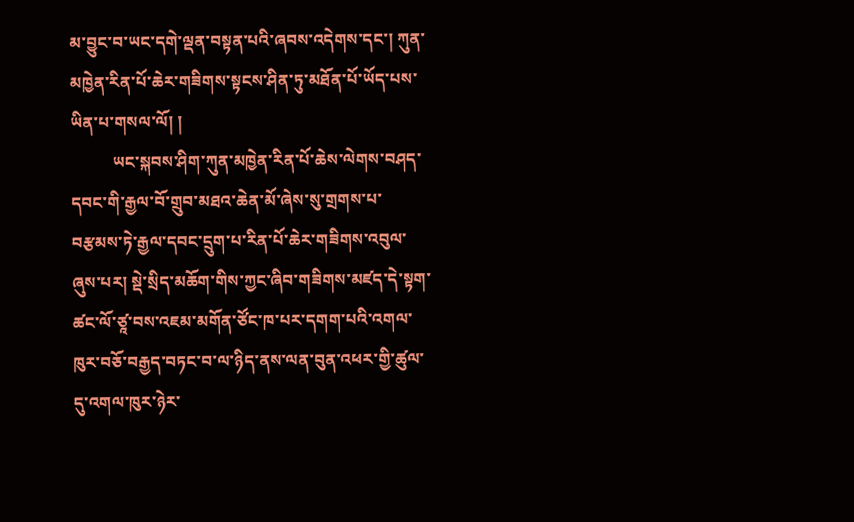མ་བྱུང་བ་ཡང་དགེ་ལྡན་བསྟན་པའི་ཞབས་འདེགས་དང་། ཀུན་མཁྱེན་རིན་པོ་ཆེར་གཟིགས་སྟངས་ཤིན་ཏུ་མཐོན་པོ་ཡོད་པས་ཡིན་པ་གསལ་ལོ། །
          ཡང་སྐབས་ཤིག་ཀུན་མཁྱེན་རིན་པོ་ཆེས་ལེགས་བཤད་དབང་གི་རྒྱལ་བོ་གྲུབ་མཐའ་ཆེན་མོ་ཞེས་སུ་གྲགས་པ་བརྩམས་ཏེ་རྒྱལ་དབང་དྲུག་པ་རིན་པོ་ཆེར་གཟིགས་འབུལ་ཞུས་པར། སྡེ་སྲིད་མཆོག་གིས་ཀྱང་ཞིབ་གཟིགས་མཛད་དེ་སྟག་ཚང་ལོ་ཙཱ་བས་འཇམ་མགོན་ཙོང་ཁ་པར་དགག་པའི་འགལ་ཁུར་བཅོ་བརྒྱད་བཏང་བ་ལ་ཉིད་ནས་ལན་བུན་འཕར་གྱི་ཚུལ་དུ་འགལ་ཁུར་ཉེར་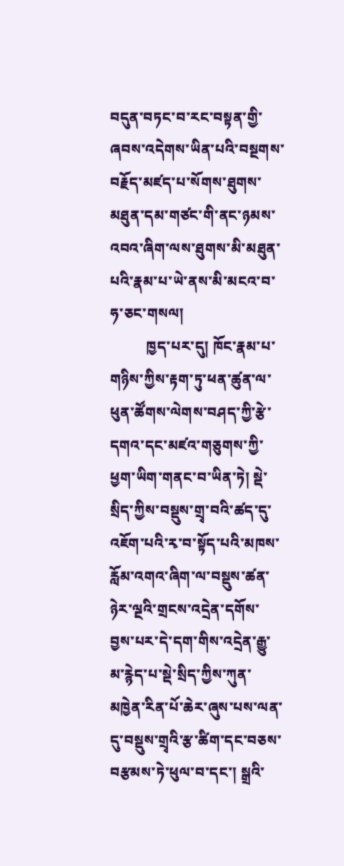བདུན་བཏང་བ་རང་བསྟན་གྱི་ཞབས་འདེགས་ཡིན་པའི་བསྔགས་བརྗོད་མཛད་པ་སོགས་ཐུགས་མཐུན་དམ་གཙང་གི་ནང་ཉམས་འབའ་ཞིག་ལས་ཐུགས་མི་མཐུན་པའི་རྣམ་པ་ཡེ་ནས་མི་མངའ་བ་ཧ་ཅང་གསལ།
          ཁྱད་པར་དུ། ཁོང་རྣམ་པ་གཉིས་ཀྱིས་རྟག་ཏུ་ཕན་ཚུན་ལ་ཕུན་ཚོགས་ལེགས་བཤད་ཀྱི་རྩེ་དགའ་དང་མཛའ་གཅུགས་ཀྱི་ཕྱག་ཡིག་གནང་བ་ཡིན་ཏེ། སྡེ་སྲིད་ཀྱིས་བསྡུས་གྲྭ་བའི་ཚད་དུ་འཇོག་པའི་རྭ་བ་སྟོད་པའི་མཁས་རློམ་འགའ་ཞིག་ལ་བསྡུས་ཚན་ཉེར་ལྔའི་གྲངས་འདྲེན་དགོས་བྱས་པར་དེ་དག་གིས་འདྲེན་རྒྱུ་མ་རྙེད་པ་སྡེ་སྲིད་ཀྱིས་ཀུན་མཁྱེན་རིན་པོ་ཆེར་ཞུས་པས་ལན་དུ་བསྡུས་གྲྭའི་རྩ་ཚིག་དང་བཅས་བརྩམས་ཏེ་ཕུལ་བ་དང་། སྒྲའི་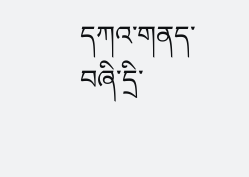དཀའ་གནད་བཞི་དྲི་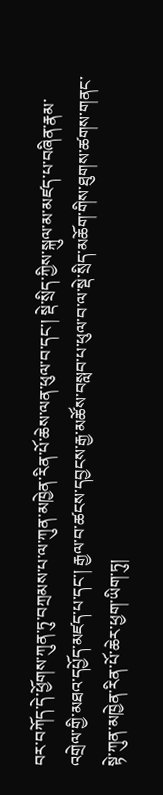བར་བཀོད་དེ་ཕྱོགས་ཀུན་ཏུ་བཀྲམས་པ་ལ་ཀུན་མཁྱེན་རིན་པོ་ཆེས་ལན་ཕུལ་བ་དང་། སྡེ་སྲིད་ཀྱིས་སྐུལ་མ་མཛད་པ་བཞིན་རྣམ་འགྲེལ་གྱི་མཐའ་དཔྱོད་མཛད་པ་དང་། རྒྱལ་བ་ཚངས་དབྱངས་རྒྱ་མཚོས་བསླབ་པ་ཕུལ་བ་ལ་སྡེ་སྲིད་མཆོག་གིས་ཐུགས་ཚགས་གནང་སྟེ་ཀུན་མཁྱེན་རིན་པོ་ཆེར་ཕྱག་ཡིག་ཏུ།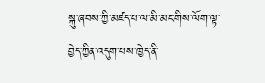སྐུ་ཞབས་ཀྱི་མཛད་པ་ལ་མི་མང་གིས་ལོག་ལྟ་བྱེད་ཀྱིན་འདུག་པས་ཁྱེད་ནི་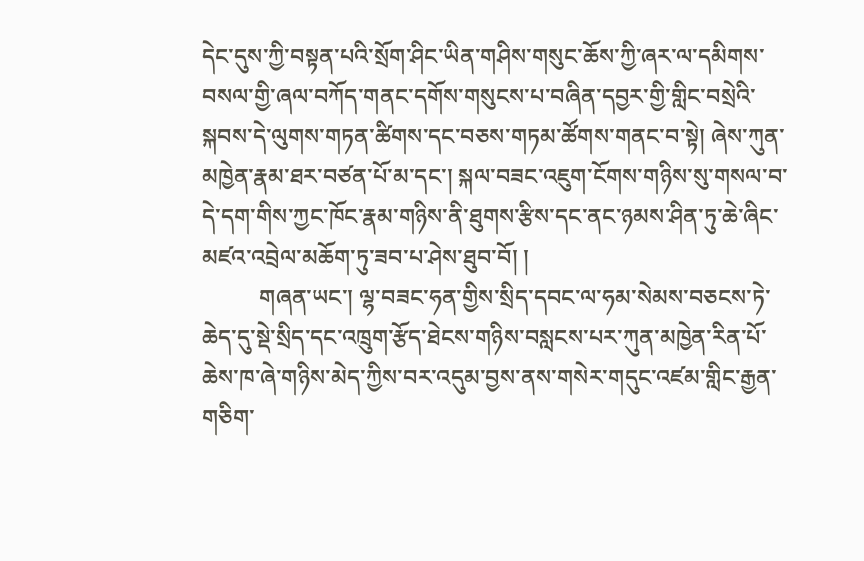དེང་དུས་ཀྱི་བསྟན་པའི་སྲོག་ཤིང་ཡིན་གཤིས་གསུང་ཆོས་ཀྱི་ཞར་ལ་དམིགས་བསལ་གྱི་ཞལ་བཀོད་གནང་དགོས་གསུངས་པ་བཞིན་དབྱར་གྱི་གླིང་བསྲེའི་སྐབས་དེ་ལུགས་གཏན་ཚིགས་དང་བཅས་གཏམ་ཚོགས་གནང་བ་སྟེ། ཞེས་ཀུན་མཁྱེན་རྣམ་ཐར་བཙན་པོ་མ་དང་། སྐལ་བཟང་འཇུག་ངོགས་གཉིས་སུ་གསལ་བ་དེ་དག་གིས་ཀྱང་ཁོང་རྣམ་གཉིས་ནི་ཐུགས་རྩིས་དང་ནང་ཉམས་ཤིན་ཏུ་ཆེ་ཞིང་མཛའ་འབྲེལ་མཆོག་ཏུ་ཟབ་པ་ཤེས་ཐུབ་བོ། །
          གཞན་ཡང་། ལྷ་བཟང་ཧན་གྱིས་སྲིད་དབང་ལ་ཧམ་སེམས་བཅངས་ཏེ་ཆེད་དུ་སྡེ་སྲིད་དང་འཁྲུག་རྩོད་ཐེངས་གཉིས་བསླངས་པར་ཀུན་མཁྱེན་རིན་པོ་ཆེས་ཁ་ཞེ་གཉིས་མེད་ཀྱིས་བར་འདུམ་བྱས་ནས་གསེར་གདུང་འཛམ་གླིང་རྒྱན་གཅིག་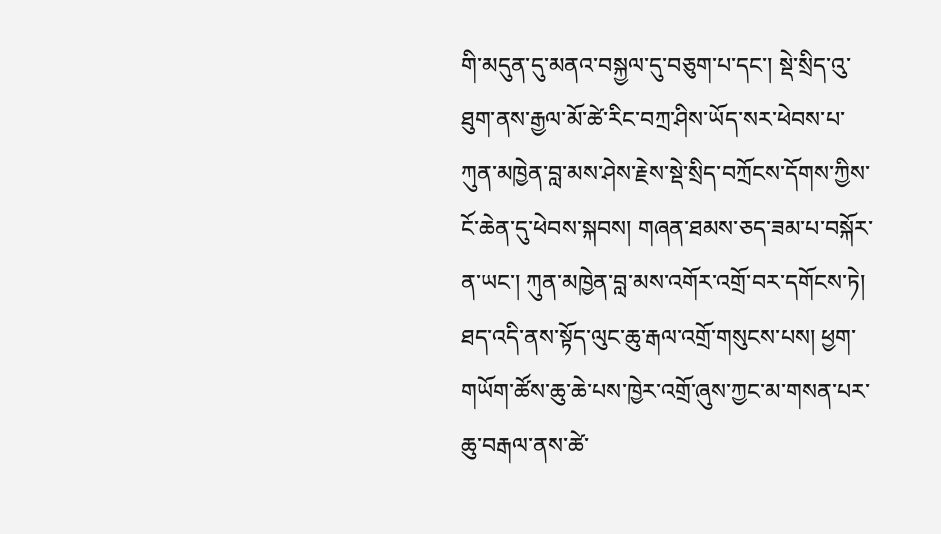གི་མདུན་དུ་མནའ་བསྐྱལ་དུ་བཅུག་པ་དང་། སྡེ་སྲིད་འུ་ཐུག་ནས་རྒྱལ་མོ་ཚེ་རིང་བཀྲ་ཤིས་ཡོད་སར་ཕེབས་པ་ཀུན་མཁྱེན་བླ་མས་ཤེས་རྗེས་སྡེ་སྲིད་བཀྲོངས་དོགས་ཀྱིས་ངོ་ཆེན་དུ་ཕེབས་སྐབས། གཞན་ཐམས་ཅད་ཟམ་པ་བསྐོར་ན་ཡང་། ཀུན་མཁྱེན་བླ་མས་འགོར་འགྲོ་བར་དགོངས་ཏེ། ཐད་འདི་ནས་སྟོད་ལུང་ཆུ་རྒལ་འགྲོ་གསུངས་པས། ཕྱག་གཡོག་ཚོས་ཆུ་ཆེ་པས་ཁྱེར་འགྲོ་ཞུས་ཀྱང་མ་གསན་པར་ཆུ་བརྒལ་ནས་ཚེ་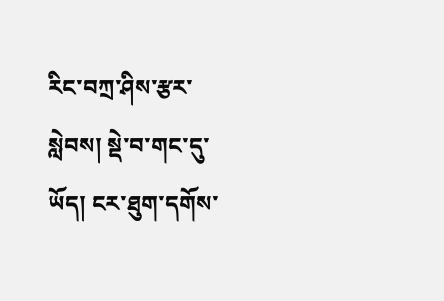རིང་བཀྲ་ཤིས་རྩར་སླེབས། སྡེ་བ་གང་དུ་ཡོད། ངར་ཐུག་དགོས་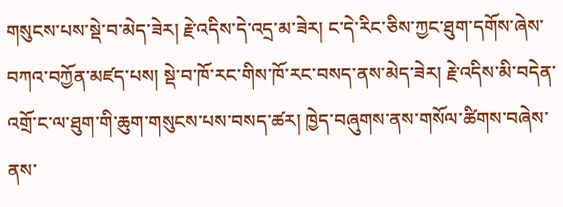གསུངས་པས་སྡེ་བ་མེད་ཟེར། རྗེ་འདིས་དེ་འདྲ་མ་ཟེར། ང་དེ་རིང་ཅིས་ཀྱང་ཐུག་དགོས་ཞེས་བཀའ་བཀྱོན་མཛད་པས། སྡེ་བ་ཁོ་རང་གིས་ཁོ་རང་བསད་ནས་མེད་ཟེར། རྗེ་འདིས་མི་བདེན་འགྲོ་ང་ལ་ཐུག་གི་ཆུག་གསུངས་པས་བསད་ཚར། ཁྱེད་བཞུགས་ནས་གསོལ་ཚིགས་བཞེས་ནས་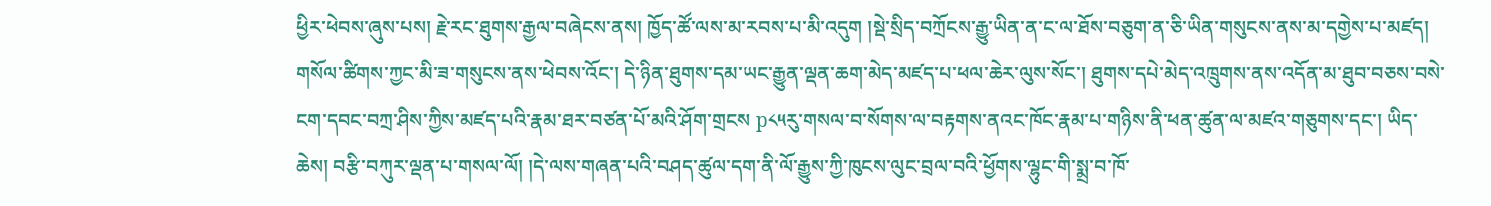ཕྱིར་ཕེབས་ཞུས་པས། རྗེ་རང་ཐུགས་རྒྱལ་བཞེངས་ནས། ཁྱོད་ཚོ་ལས་མ་རབས་པ་མི་འདུག །སྡེ་སྲིད་བཀྲོངས་རྒྱུ་ཡིན་ན་ང་ལ་ཐོས་བཅུག་ན་ཅི་ཡིན་གསུངས་ནས་མ་དགྱེས་པ་མཛད། གསོལ་ཚིགས་ཀྱང་མི་ཟ་གསུངས་ནས་ཕེབས་འོང་། དེ་ཉིན་ཐུགས་དམ་ཡང་རྒྱུན་ལྡན་ཆག་མེད་མཛད་པ་ཕལ་ཆེར་ལུས་སོང་། ཐུགས་དཔེ་མེད་འཁྲུགས་ནས་འདོན་མ་ཐུབ་བཅས་བསེ་ངག་དབང་བཀྲ་ཤིས་ཀྱིས་མཛད་པའི་རྣམ་ཐར་བཙན་པོ་མའི་ཤོག་གྲངས p༨༥རུ་གསལ་བ་སོགས་ལ་བརྟགས་ནའང་ཁོང་རྣམ་པ་གཉིས་ནི་ཕན་ཚུན་ལ་མཛའ་གཅུགས་དང་། ཡིད་ཆེས། བརྩི་བཀུར་ལྡན་པ་གསལ་ལོ། །དེ་ལས་གཞན་པའི་བཤད་ཚུལ་དག་ནི་ལོ་རྒྱུས་ཀྱི་ཁུངས་ལུང་བྲལ་བའི་ཕྱོགས་ལྷུང་གི་སྨྲ་བ་ཁོ་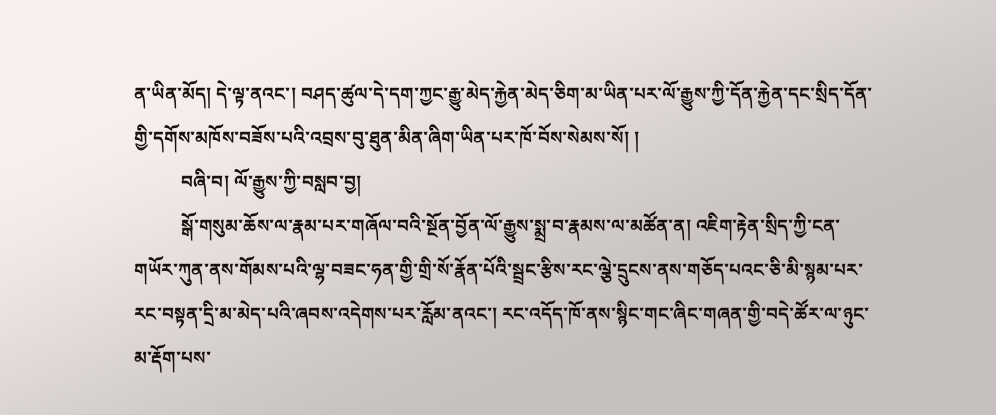ན་ཡིན་མོད། དེ་ལྟ་ནའང་། བཤད་ཚུལ་དེ་དག་ཀྱང་རྒྱུ་མེད་རྐྱེན་མེད་ཅིག་མ་ཡིན་པར་ལོ་རྒྱུས་ཀྱི་དོན་རྐྱེན་དང་སྲིད་དོན་གྱི་དགོས་མཁོས་བཟོས་པའི་འབྲས་བུ་ཐུན་མིན་ཞིག་ཡིན་པར་ཁོ་བོས་སེམས་སོ། །
          བཞི་བ། ལོ་རྒྱུས་ཀྱི་བསླབ་བྱ།
          སྒོ་གསུམ་ཆོས་ལ་རྣམ་པར་གཞོལ་བའི་སྔོན་བྱོན་ལོ་རྒྱུས་སྨྲ་བ་རྣམས་ལ་མཚོན་ན། འཇིག་རྟེན་སྲིད་ཀྱི་ངན་གཡོར་ཀུན་ནས་གོམས་པའི་ལྷ་བཟང་ཧན་གྱི་གྲི་སོ་རྣོན་པོའི་སྦྲང་རྩིས་རང་ལྕེ་དྲུངས་ནས་གཅོད་པའང་ཅི་མི་སྙམ་པར་རང་བསྟན་དྲི་མ་མེད་པའི་ཞབས་འདེགས་པར་རློམ་ནའང་། རང་འདོད་ཁོ་ནས་སྙིང་གང་ཞིང་གཞན་གྱི་བདེ་ཚོར་ལ་ཉུང་མ་རྡོག་པས་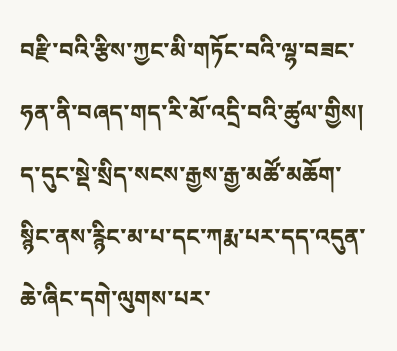བརྫི་བའི་རྩིས་ཀྱང་མི་གཏོང་བའི་ལྷ་བཟང་ཧན་ནི་བཞད་གད་རི་མོ་འདྲི་བའི་ཚུལ་གྱིས། ད་དུང་སྡེ་སྲིད་སངས་རྒྱས་རྒྱ་མཚོ་མཆོག་སྙིང་ནས་རྙིང་མ་པ་དང་ཀརྨ་པར་དད་འདུན་ཆེ་ཞིང་དགེ་ལུགས་པར་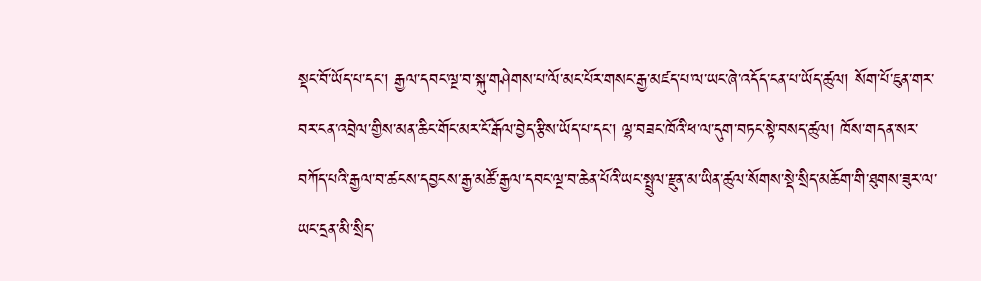སྡང་བོ་ཡོད་པ་དང་། རྒྱལ་དབང་ལྔ་བ་སྐུ་གཤེགས་པ་ལོ་མང་པོར་གསང་རྒྱ་མཛད་པ་ལ་ཡང་ཞེ་འདོད་ངན་པ་ཡོད་ཚུལ། སོག་པོ་ཇུན་གར་བར་ངན་འབྲེལ་གྱིས་མན་ཆིང་གོང་མར་ངོ་རྒོལ་བྱེད་རྩིས་ཡོད་པ་དང་། ལྷ་བཟང་ཁོའི་ཕ་ལ་དུག་བཏང་སྟེ་བསད་ཚུལ། ཁོས་གདན་སར་བཀོད་པའི་རྒྱལ་བ་ཚངས་དབྱངས་རྒྱ་མཚོ་རྒྱལ་དབང་ལྔ་བ་ཆེན་པོའི་ཡང་སྤྲུལ་རྫུན་མ་ཡིན་ཚུལ་སོགས་སྡེ་སྲིད་མཆོག་གི་ཐུགས་ཟུར་ལ་ཡང་དྲན་མི་སྲིད་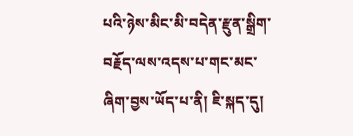པའི་ཉེས་མིང་མི་བདེན་རྫུན་སྒྲིག་བརྗོད་ལས་འདས་པ་གང་མང་ཞིག་བྱས་ཡོད་པ་ནི། ཇི་སྐད་དུ།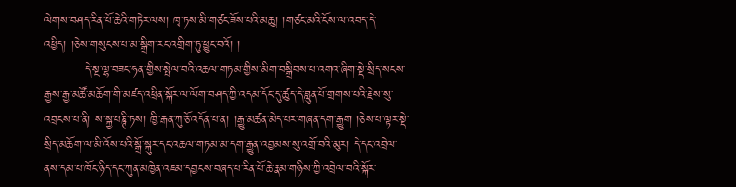ལེགས་བཤད་རིན་པོ་ཆེའི་གཏེར་ལས། ཁྭ་ཏས་མི་གཙང་ཟོས་པའི་མཆུ། །གཙང་མའི་ངོས་ལ་འབད་དེ་འཕྱིད། །ཅེས་གསུངས་པ་མ་སྒྲིག་རང་འགྲིག་ཏུ་ཕྱུང་བའོ། །
          དེ་སྔ་ལྷ་བཟང་ཧན་གྱིས་སྤེལ་བའི་འཆལ་གཏམ་གྱིས་མིག་བསྒྲིབས་པ་འགའ་ཞིག་སྡེ་སྲིད་སངས་རྒྱས་རྒྱ་མཚོ་མཆོག་གི་མཛད་འཕྲིན་སྐོར་ལ་ལོག་བཤད་ཀྱི་འདམ་དོང་དུ་ཚུད་དེ་བླུན་པོ་གྲགས་པའི་རྗེས་སུ་འབྲངས་པ་ནི། ས་སྐྱ་པཎྚི་ཏས། ཁྱི་རྒན་ཀུ་ཅོ་འདོན་པ་ན། །རྒྱུ་མཚན་མེད་པར་གཞན་དག་རྒྱུག །ཅེས་པ་ལྟར་སྡེ་སྲིད་མཆོག་ལ་མི་འོས་པའི་སྒྲོ་སྐུར་དང་འཆལ་གཏམ་མ་དག་རྒྱུན་འབྱམས་སུ་འགྲོ་བའི་མུར། དེ་དང་འབྲེལ་ནས་དམ་པ་ཁོང་ཉིད་དང་ཀུན་མཁྱེན་འཇམ་དབྱངས་བཞད་པ་རིན་པོ་ཆེ་རྣམ་གཉིས་ཀྱི་འབྲེལ་བའི་སྐོར་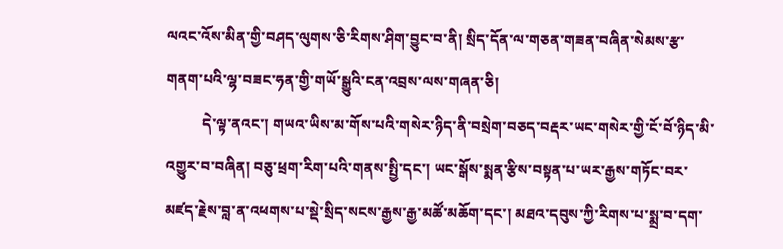ལའང་འོས་མིན་གྱི་བཤད་ལུགས་ཅི་རིགས་ཤིག་བྱུང་བ་ནི། སྲིད་དོན་ལ་གཅན་གཟན་བཞིན་སེམས་རྩ་གནག་པའི་ལྷ་བཟང་ཧན་གྱི་གཡོ་སྒྱུའི་ངན་འབྲས་ལས་གཞན་ཅི།
          དེ་ལྟ་ནའང་། གཡའ་ཡིས་མ་གོས་པའི་གསེར་ཉིད་ནི་བསྲེག་བཅད་བརྡར་ཡང་གསེར་གྱི་ངོ་བོ་ཉིད་མི་འགྱུར་བ་བཞིན། བཅུ་ཕྲག་རིག་པའི་གནས་སྤྱི་དང་། ཡང་སྒོས་སྨན་རྩིས་བསྟན་པ་ཡར་རྒྱས་གཏོང་བར་མཛད་རྗེས་བླ་ན་འཕགས་པ་སྡེ་སྲིད་སངས་རྒྱས་རྒྱ་མཚོ་མཆོག་དང་། མཐའ་དབུས་ཀྱི་རིགས་པ་སྨྲ་བ་དག་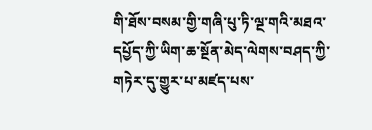གི་ཐོས་བསམ་གྱི་གཞི་པུ་ཏི་ལྔ་གའི་མཐའ་དཔྱོད་ཀྱི་ཡིག་ཆ་སྔོན་མེད་ལེགས་བཤད་ཀྱི་གཏེར་དུ་གྱུར་པ་མཛད་པས་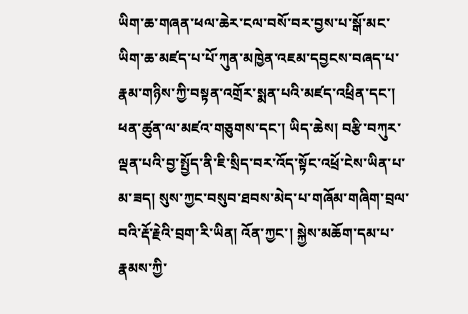ཡིག་ཆ་གཞན་ཕལ་ཆེར་ངལ་བསོ་བར་བྱས་པ་སྒོ་མང་ཡིག་ཆ་མཛད་པ་པོ་ཀུན་མཁྱེན་འཇམ་དབྱངས་བཞད་པ་རྣམ་གཉིས་ཀྱི་བསྟན་འགྲོར་སྨན་པའི་མཛད་འཕྲིན་དང་། ཕན་ཚུན་ལ་མཛའ་གཅུགས་དང་། ཡིད་ཆེས། བརྩི་བཀུར་ལྡན་པའི་བྱ་སྤྱོད་ནི་ཇི་སྲིད་བར་འོད་སྟོང་འཕྲོ་ངེས་ཡིན་པ་མ་ཟད། སུས་ཀྱང་བསུབ་ཐབས་མེད་པ་གཞོམ་གཞིག་བྲལ་བའི་རྡོ་རྗེའི་བྲག་རི་ཡིན། འོན་ཀྱང་། སྐྱེས་མཆོག་དམ་པ་རྣམས་ཀྱི་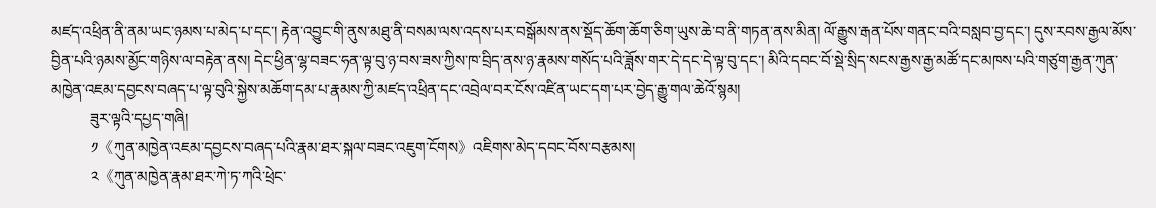མཛད་འཕྲིན་ནི་ནམ་ཡང་ཉམས་པ་མེད་པ་དང་། རྟེན་འབྱུང་གི་ནུས་མཐུ་ནི་བསམ་ལས་འདས་པར་བསྒོམས་ནས་སྡོད་ཆོག་ཆོག་ཅིག་ཡུས་ཆེ་བ་ནི་གཏན་ནས་མིན། ལོ་རྒྱུས་རྒན་པོས་གནང་བའི་བསླབ་བྱ་དང་། དུས་རབས་རྒྱལ་མོས་བྱིན་པའི་ཉམས་མྱོང་གཉིས་ལ་བརྟེན་ནས། དེང་ཕྱིན་ལྷ་བཟང་ཧན་ལྟ་བུ་ཉ་བས་ཟས་ཀྱིས་ཁ་བྲིད་ནས་ཉ་རྣམས་གསོད་པའི་ཟློས་གར་དེ་དང་དེ་ལྟ་བུ་དང་། མིའི་དབང་བོ་སྡེ་སྲིད་སངས་རྒྱས་རྒྱ་མཚོ་དང་མཁས་པའི་གཙུག་རྒྱན་ཀུན་མཁྱེན་འཇམ་དབྱངས་བཞད་པ་ལྟ་བུའི་སྐྱེས་མཆོག་དམ་པ་རྣམས་ཀྱི་མཛད་འཕྲིན་དང་འབྲེལ་བར་ངོས་འཛིན་ཡང་དག་པར་བྱེད་རྒྱུ་གལ་ཆེའོ་སྙམ།
          ཟུར་ལྟའི་དཔྱད་གཞི།
          ༡《ཀུན་མཁྱེན་འཇམ་དབྱངས་བཞད་པའི་རྣམ་ཐར་སྐལ་བཟང་འཇུག་ངོགས》འཇིགས་མེད་དབང་བོས་བརྩམས།
          ༢《ཀུན་མཁྱེན་རྣམ་ཐར་ཀེ་ཏ་ཀའི་ཕྲེང་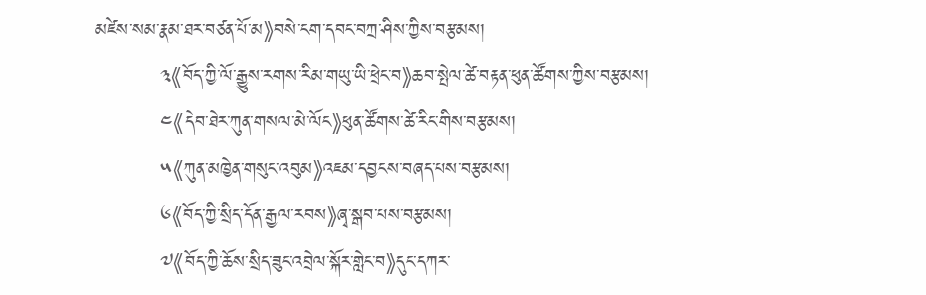མཛེས་སམ་རྣམ་ཐར་བཙན་པོ་མ》བསེ་ངག་དབང་བཀྲ་ཤིས་ཀྱིས་བརྩམས།
          ༣《བོད་ཀྱི་ལོ་རྒྱུས་རགས་རིམ་གཡུ་ཡི་ཕྲེང་བ》ཆབ་སྤེལ་ཚེ་བརྟན་ཕུན་ཚོགས་ཀྱིས་བརྩམས།
          ༤《དེབ་ཐེར་ཀུན་གསལ་མེ་ལོང》ཕུན་ཚོགས་ཚེ་རིང་གིས་བརྩམས།
          ༥《ཀུན་མཁྱེན་གསུང་འབུམ》འཇམ་དབྱངས་བཞད་པས་བརྩམས།
          ༦《བོད་ཀྱི་སྲིད་དོན་རྒྱལ་རབས》ཞྭ་སྒབ་པས་བརྩམས།
          ༧《བོད་ཀྱི་ཆོས་སྲིད་ཟུང་འབྲེལ་སྐོར་གླེང་བ》དུང་དཀར་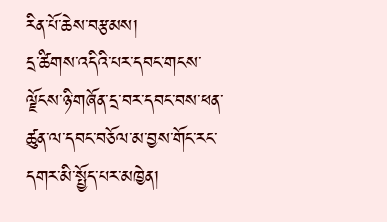རིན་པོ་ཆེས་བརྩམས།
དྲ་ཚིགས་འདིའི་པར་དབང་གངས་ལྗོངས་ཉི་གཞོན་དྲ་བར་དབང་བས་ཕན་ཚུན་ལ་དབང་བཅོལ་མ་བྱས་གོང་རང་དགར་མི་སྤྱོད་པར་མཁྱེན།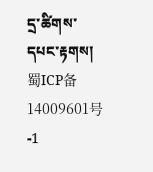དྲ་ཚིགས་དཔང་རྟགས། 蜀ICP备14009601号-1